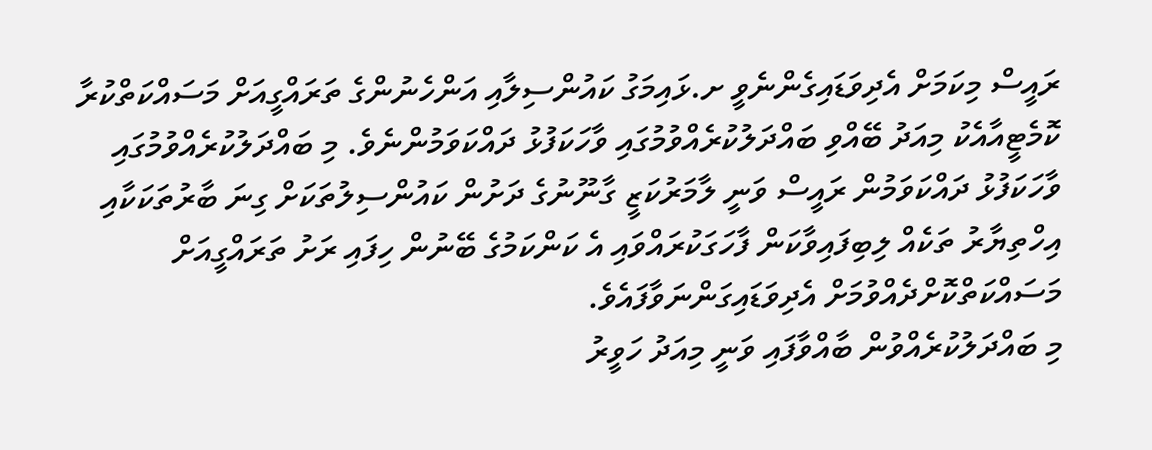ރައީސް މިކަމަށް އެދިވަޑައިގެންނެވީ ށ.ޅައިމަގު ކައުންސިލާއި އަންހެނުންގެ ތަރައްގީއަށް މަސައްކަތްކުރާ ކޮމެޓީއާއެކު މިއަދު ބޭއްވި ބައްދަލުކުރެއްވުމުގައި ވާހަކަފުޅު ދައްކަވަމުންނެވެ. މި ބައްދަލުކުރެއްވުމުގައި ވާހަކަފުޅު ދައްކަވަމުން ރައީސް ވަނީ ލާމަރުކަޒީ ގާނޫނުގެ ދަށުން ކައުންސިލުތަކަށް ގިނަ ބާރުތަކަކާއި އިހްތިޔާރު ތަކެއް ލިބިފައިވާކަން ފާހަގަކުރައްވައި އެ ކަންކަމުގެ ބޭނުން ހިފައި ރަށު ތަރައްގީއަށް މަސައްކަތްކޮށްދެއްވުމަށް އެދިވަޑައިގަންނަވާފައެވެ.
މި ބައްދަލުކުރެއްވުން ބާއްވާފައި ވަނީ މިއަދު ހަވީރު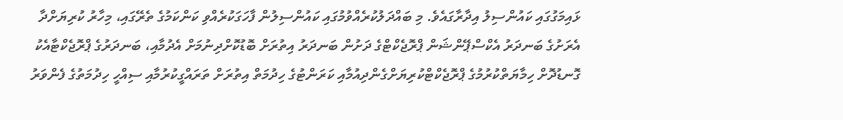ޅައިމަގުގައި ކައުންސިލު އިދާރާގައެވެ. މި ބައްދަލުކުރެއްވުމުގައި ކައުންސިލުން ފާހަގަކުރެއްވި ކަންކަމުގެ ތެރޭގައި، މިހާރު ކުރިޔަށްދާ އެރަށުގެ ބަނދަރު އެކްސްޕޭންޝަން ޕްރޮޖެކްޓްގެ ދަށުން ބަނދަރު އިތުރަށް ބޮޑުކޮށްދިނުމަށް އެދުމާއި، ބަނދަރުގެ ޕްރޮޖެކްޓާއެކު ގޮނޑުދޮށް ހިމާޔަތްކުރުމުގެ ޕްރޮޖެކްޓްކުރިޔަށްގެންދިއުމާއި ކަރަންޓުގެ ހިދުމަތް އިތުރަށް ތަރައްގީކުރުމާއި ސިއްހީ ހިދުމަތުގެ ފެންވަރު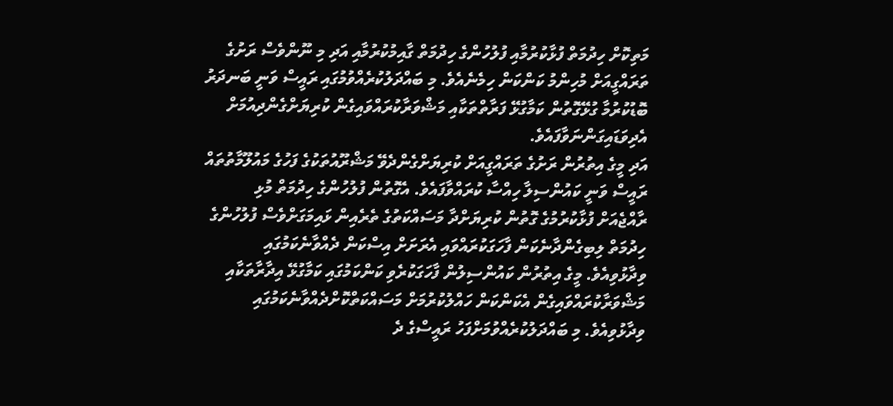މަތިކޮށް ހިދުމަތް ފުޅާކުރުމާއި ފުލުހުންގެ ހިދުމަތް ގާއިމުކުރުމާއި އަދި މި ނޫންވެސް ރަށުގެ ތަރައްގީއަށް މުހިންމު ކަންކަން ހިމެނެއެވެ. މި ބައްދަލުކުރެއްވުމުގައި ރައީސް ވަނީ ބަނދަރު ބޮޑުކުރުމާ ގުޅޭގޮތުން ކަމާގުޅޭ ފަރާތްތަކާއި މަޝްވަރާކުރައްވައިގެން ކުރިޔަށްގެންދިއުމަށް އެދިވަޑައިގަންނަވާފައެވެ.
އަދި މީގެ އިތުރުން ރަށުގެ ތަރައްގީއަށް ކުރިޔަށްގެންދެވޭ މަޝްރޫއުތަކުގެ ފަހުގެ މައުލޫމާތުތައް ރައީސް ވަނީ ކައުންސިލާ ހިއްސާ ކުރައްވާފައެވެ. އެގޮތުން ފުލުހުންގެ ހިދުމަތް މުޅި ރާއްޖެއަށް ފުޅާކުރުމުގެ ގޮތުން ކުރިޔަށްދާ މަސައްކަތުގެ ތެރެއިން ޅައިމަގަށްވެސް ފުލުހުންގެ ހިދުމަތް ލިބިގެންދާނެކަން ފާހަގަކުރައްވައި އެރަށަށް އިސްކަން ދެއްވާނެކަމުގައި ވިދާޅުވިއެވެ. މީގެ އިތުރުން ކައުންސިލުން ފާހަގަކުރެވި ކަންކަމުގައި ކަމާގުޅޭ އިދާރާތަކާއި މަޝްވަރާކުރައްވައިގެން އެކަންކަން ހައްލުކުރުމަށް މަސައްކަތްކޮށްދެއްވާނެކަމުގައި ވިދާޅުވިއެވެ. މި ބައްދަލުކުރެއްވުމަށްފަހު ރައީސްގެ ދެ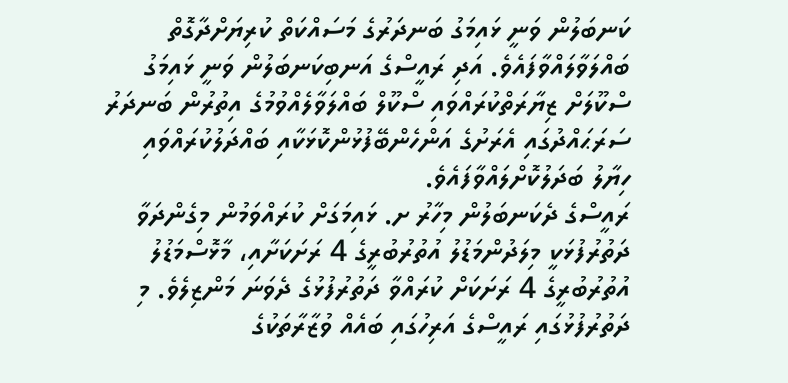ކަނބަލުން ވަނީ ޅައިމަގު ބަނދަރުގެ މަސައްކަތް ކުރިޔަށްދާގޮތް ބައްލަވާލައްވާފައެވެ. އަދި ރައީސްގެ އަނބިކަނބަލުން ވަނީ ޅައިމަގު ސްކޫލަށް ޒިޔާރަތްކުރައްވައި ސްކޫލް ބައްލަވާލެއްވުމުގެ އިތުރުން ބަނދަރު ސަރަޙައްދުގައި އެރަށުގެ އަންހެންބޭފުޅުންކޮޅަކާއި ބައްދަލުކުރައްވައި ހިޔާލު ބަދަލުކޮށްލައްވާފައެވެ.
ރައީސްގެ ދެކަނބަލުން މިހާރު ށ. ޅައިމަގަށް ކުރައްވަމުން މިގެންދަވާ ދަތުރުފުޅަކީ މިލަދުންމަޑުލު އުތުރުބުރީގެ 4 ރަށަކަށާއި، މާޅޮސްމަޑުލު އުތުރުބުރީގެ 4 ރަށަކަށް ކުރައްވާ ދަތުރުފުޅުގެ ދެވަނަ މަންޒިލެވެ. މި ދަތުރުފުޅުގައި ރައީސްގެ އަރިހުގައި ބައެއް ވުޒާރާތަކުގެ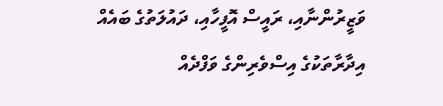ވަޒީރުންނާއި، ރައީސް އޮފީހާއި، ދައުލަތުގެ ބައެއް އިދާރާތަކުގެ އިސްވެރިންގެ ވަފްދެއް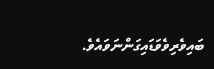ބައިވެރިވެވަޑައިގަންނަވައެވެ.